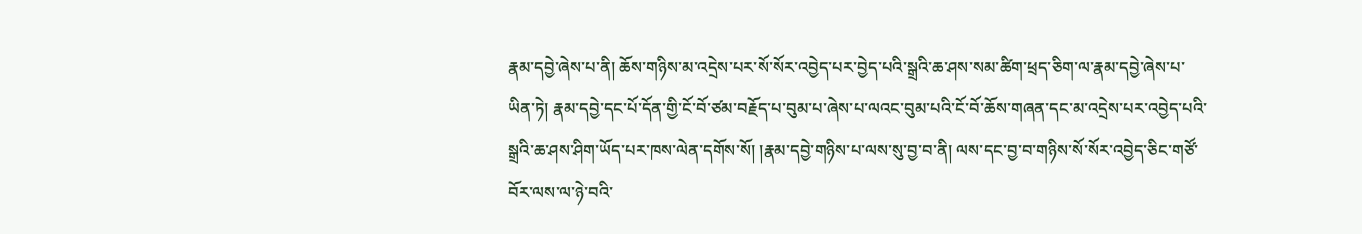རྣམ་དབྱེ་ཞེས་པ་ནི། ཆོས་གཉིས་མ་འདྲེས་པར་སོ་སོར་འབྱེད་པར་བྱེད་པའི་སྒྲའི་ཆ་ཤས་སམ་ཚིག་ཕྲད་ཅིག་ལ་རྣམ་དབྱེ་ཞེས་པ་ཡིན་ཏེ། རྣམ་དབྱེ་དང་པོ་དོན་གྱི་ངོ་བོ་ཙམ་བརྗོད་པ་བུམ་པ་ཞེས་པ་ལའང་བུམ་པའི་ངོ་བོ་ཆོས་གཞན་དང་མ་འདྲེས་པར་འབྱེད་པའི་སྒྲའི་ཆ་ཤས་ཤིག་ཡོད་པར་ཁས་ལེན་དགོས་སོ། །རྣམ་དབྱེ་གཉིས་པ་ལས་སུ་བྱ་བ་ནི། ལས་དང་བྱ་བ་གཉིས་སོ་སོར་འབྱེད་ཅིང་གཙོ་བོར་ལས་ལ་ཉེ་བའི་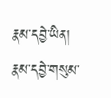རྣམ་དབྱེ་ཡིན། རྣམ་དབྱེ་གསུམ་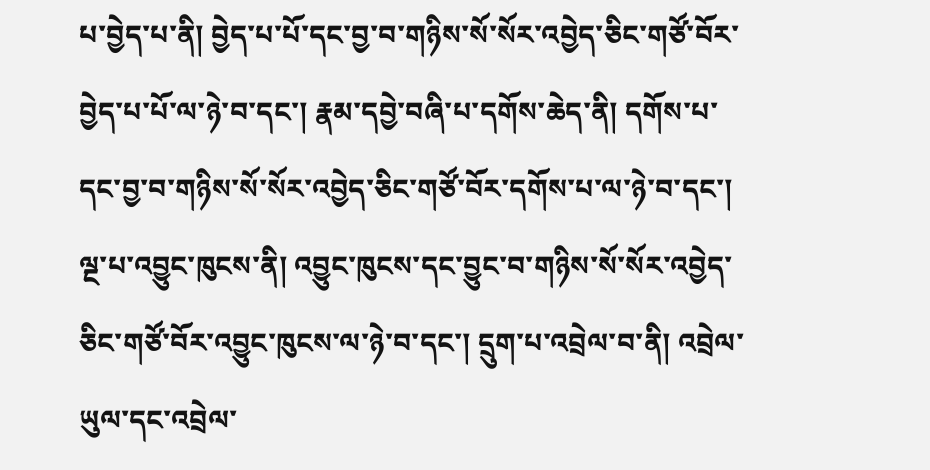པ་བྱེད་པ་ནི། བྱེད་པ་པོ་དང་བྱ་བ་གཉིས་སོ་སོར་འབྱེད་ཅིང་གཙོ་བོར་བྱེད་པ་པོ་ལ་ཉེ་བ་དང་། རྣམ་དབྱེ་བཞི་པ་དགོས་ཆེད་ནི། དགོས་པ་དང་བྱ་བ་གཉིས་སོ་སོར་འབྱེད་ཅིང་གཙོ་བོར་དགོས་པ་ལ་ཉེ་བ་དང་། ལྔ་པ་འབྱུང་ཁུངས་ནི། འབྱུང་ཁུངས་དང་བྱུང་བ་གཉིས་སོ་སོར་འབྱེད་ཅིང་གཙོ་བོར་འབྱུང་ཁུངས་ལ་ཉེ་བ་དང་། དྲུག་པ་འབྲེལ་བ་ནི། འབྲེལ་ཡུལ་དང་འབྲེལ་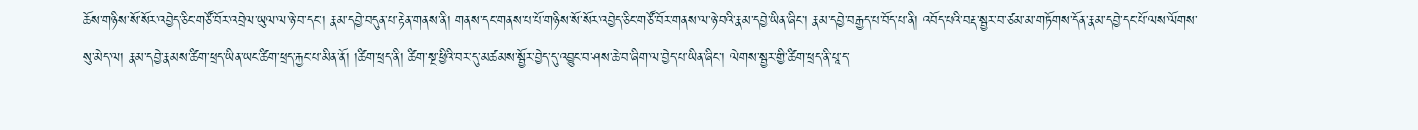ཆོས་གཉིས་སོ་སོར་འབྱེད་ཅིང་གཙོ་བོར་འབྲེལ་ཡུལ་ལ་ཉེ་བ་དང་། རྣམ་དབྱེ་བདུན་པ་རྟེན་གནས་ནི། གནས་དང་གནས་པ་པོ་གཉིས་སོ་སོར་འབྱེད་ཅིང་གཙོ་བོར་གནས་ལ་ཉེ་བའི་རྣམ་དབྱེ་ཡིན་ཞིང་། རྣམ་དབྱེ་བརྒྱད་པ་བོད་པ་ནི། འབོད་པའི་བརྡ་སྦྱར་བ་ཙམ་མ་གཏོགས་དོན་རྣམ་དབྱེ་དང་པོ་ལས་ལོགས་སུ་མེད་ལ། རྣམ་དབྱེ་རྣམས་ཚིག་ཕྲད་ཡིན་ཡང་ཚིག་ཕྲད་རྐྱང་པ་མིན་ནོ། །ཚིག་ཕྲད་ནི། ཚིག་སྔ་ཕྱིའི་བར་དུ་མཚམས་སྦྱོར་བྱེད་དུ་འབྱུང་བ་ཤས་ཆེ་བ་ཞིག་ལ་བྱེད་པ་ཡིན་ཞིང་། ལེགས་སྦྱར་གྱི་ཚིག་ཕྲད་ནི་པཱ་ད་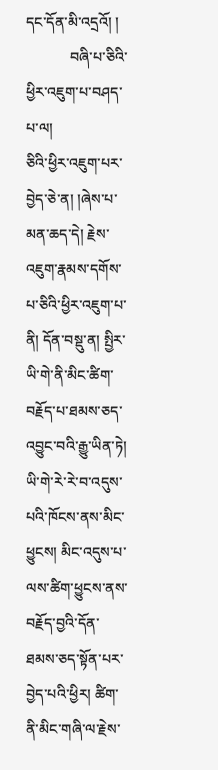དང་དོན་མི་འདྲའོ། །
            བཞི་པ་ཅིའི་ཕྱིར་འཇུག་པ་བཤད་པ་ལ།
ཅིའི་ཕྱིར་འཇུག་པར་བྱེད་ཅེ་ན། །ཞེས་པ་མན་ཆད་དེ། རྗེས་འཇུག་རྣམས་དགོས་པ་ཅིའི་ཕྱིར་འཇུག་པ་ནི། དོན་བསྡུ་ན། སྤྱིར་ཡི་གེ་ནི་མིང་ཚིག་བརྗོད་པ་ཐམས་ཅད་འབྱུང་བའི་རྒྱུ་ཡིན་ཏེ། ཡི་གེ་རེ་རེ་བ་འདུས་པའི་ཁོངས་ནས་མིང་ཕྱུངས། མིང་འདུས་པ་ལས་ཚིག་ཕྱུངས་ནས་བརྗོད་བྱའི་དོན་ཐམས་ཅད་སྟོན་པར་བྱེད་པའི་ཕྱིར། ཚིག་ནི་མིང་གཞི་ལ་རྗེས་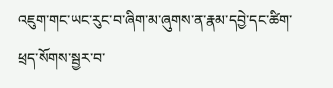འཇུག་གང་ཡང་རུང་བ་ཞིག་མ་ཞུགས་ན་རྣམ་དབྱེ་དང་ཚིག་ཕྲད་སོགས་སྦྱར་བ་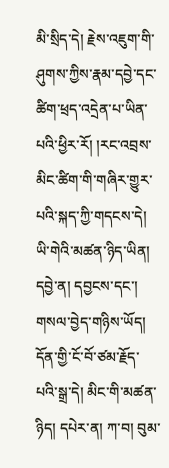མི་སྲིད་དེ། རྗེས་འཇུག་གི་ཤུགས་ཀྱིས་རྣམ་དབྱེ་དང་ཚིག་ཕྲད་འདྲེན་པ་ཡིན་པའི་ཕྱིར་རོ། །རང་འབྲས་མིང་ཚིག་གི་གཞིར་གྱུར་པའི་སྐད་ཀྱི་གདངས་དེ། ཡི་གེའི་མཚན་ཉིད་ཡིན། དབྱེ་ན། དབྱངས་དང་། གསལ་བྱེད་གཉིས་ཡོད། དོན་གྱི་ངོ་བོ་ཙམ་རྗོད་པའི་སྒྲ་དེ། མིང་གི་མཚན་ཉིད། དཔེར་ན། ཀ་བ། བུམ་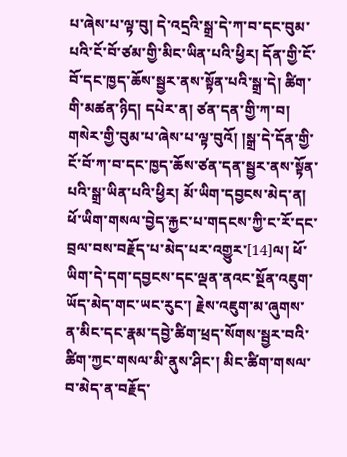པ་ཞེས་པ་ལྟ་བུ། དེ་འདྲའི་སྒྲ་དེ་ཀ་བ་དང་བུམ་པའི་ངོ་བོ་ཙམ་གྱི་མིང་ཡིན་པའི་ཕྱིར། དོན་གྱི་ངོ་བོ་དང་ཁྱད་ཆོས་སྦྱར་ནས་སྟོན་པའི་སྒྲ་དེ། ཚིག་གི་མཚན་ཉིད། དཔེར་ན། ཙན་དན་གྱི་ཀ་བ། གསེར་གྱི་བུམ་པ་ཞེས་པ་ལྟ་བུའོ། །སྒྲ་དེ་དོན་གྱི་ངོ་བོ་ཀ་བ་དང་ཁྱད་ཆོས་ཙན་དན་སྦྱར་ནས་སྟོན་པའི་སྒྲ་ཡིན་པའི་ཕྱིར། མོ་ཡིག་དབྱངས་མེད་ན། ཕོ་ཡིག་གསལ་བྱེད་རྐྱང་པ་གདངས་ཀྱི་ང་རོ་དང་བྲལ་བས་བརྗོད་པ་མེད་པར་འགྱུར་[14]ལ། ཕོ་ཡིག་དེ་དག་དབྱངས་དང་ལྡན་ནའང་སྔོན་འཇུག་ཡོད་མེད་གང་ཡང་རུང་། རྗེས་འཇུག་མ་ཞུགས་ན་མིང་དང་རྣམ་དབྱེ་ཚིག་ཕྲད་སོགས་སྦྱར་བའི་ཚིག་ཀྱང་གསལ་མི་ནུས་ཤིང་། མིང་ཚིག་གསལ་བ་མེད་ན་བརྗོད་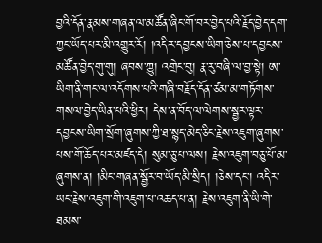བྱའི་དོན་རྣམས་གཞན་ལ་མཚོན་ཞིང་གོ་བར་བྱེད་པའི་རྗོད་བྱེད་དག་ཀྱང་ཡོད་པར་མི་འགྱུར་རོ། །འདིར་དབྱངས་ཡིག་ཅེས་པ་དབྱངས་མཚོན་བྱེད་གུ་གུ། ཞབས་ཀྱུ། འགྲེང་བུ། རྣ་རུ་བཞི་ལ་བྱ་སྟེ། ཨ་ཡིག་ནི་གང་ལ་འདོགས་པའི་གཞི་བརྗོད་དོན་ཙམ་མ་གཏོགས་གསལ་བྱེད་ཡིན་པའི་ཕྱིར། དེས་ན་བོད་ལ་ལེགས་སྦྱར་ལྟར་དབྱངས་ཡིག་སྲོག་ཞུགས་ཀྱི་ཐ་སྙད་མེད་ཅིང་རྗེས་འཇུག་ཞུགས་པས་གོ་ཆོད་པར་མཛད་དེ། སུམ་ཅུ་པ་ལས། རྗེས་འཇུག་བཅུ་པོ་མ་ཞུགས་ན། །མིང་གཞན་སྦྱོར་བ་ཡོད་མི་སྲིད། །ཅེས་དང་། འདིར་ཡང་རྗེས་འཇུག་གི་འཇུག་པ་འཆད་པ་ན། རྗེས་འཇུག་ནི་ཡི་གེ་ཐམས་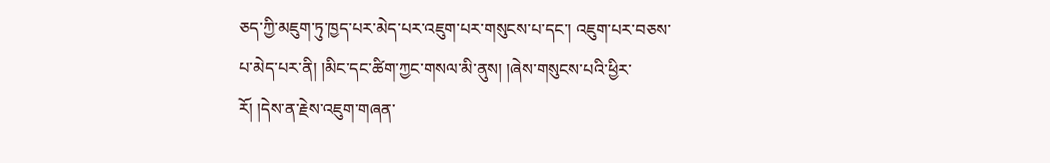ཅད་ཀྱི་མཇུག་ཏུ་ཁྱད་པར་མེད་པར་འཇུག་པར་གསུངས་པ་དང་། འཇུག་པར་བཅས་པ་མེད་པར་ནི། །མིང་དང་ཚིག་ཀྱང་གསལ་མི་ནུས། །ཞེས་གསུངས་པའི་ཕྱིར་རོ། །དེས་ན་རྗེས་འཇུག་གཞན་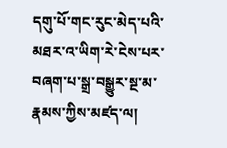དགུ་པོ་གང་རུང་མེད་པའི་མཐར་འ་ཡིག་རེ་ངེས་པར་བཞག་པ་སྒྲ་བསྒྱུར་སྔ་མ་རྣམས་ཀྱིས་མཛད་ལ།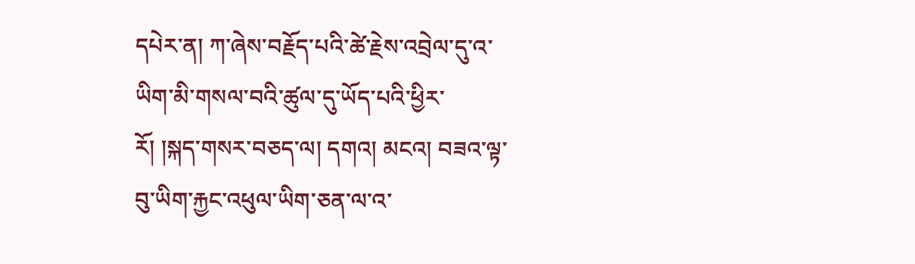དཔེར་ན། ཀ་ཞེས་བརྗོད་པའི་ཚེ་རྗེས་འབྲེལ་དུ་འ་ཡིག་མི་གསལ་བའི་ཚུལ་དུ་ཡོད་པའི་ཕྱིར་རོ། །སྐད་གསར་བཅད་ལ། དགའ། མངའ། བཟའ་ལྟ་བུ་ཡིག་རྐྱང་འཕུལ་ཡིག་ཅན་ལ་འ་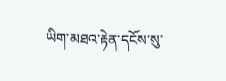ཡིག་མཐའ་རྟེན་དངོས་སུ་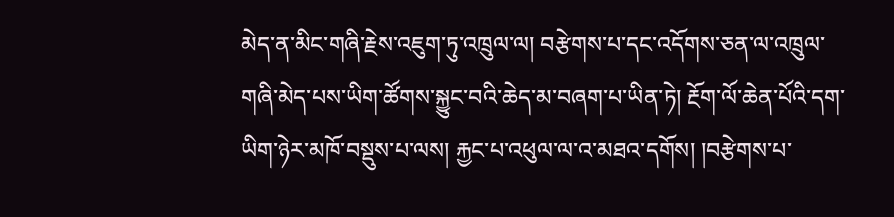མེད་ན་མིང་གཞི་རྗེས་འཇུག་ཏུ་འཁྲུལ་ལ། བརྩེགས་པ་དང་འདོགས་ཅན་ལ་འཁྲུལ་གཞི་མེད་པས་ཡིག་ཚོགས་སྐྱུང་བའི་ཆེད་མ་བཞག་པ་ཡིན་ཏེ། རྔོག་ལོ་ཆེན་པོའི་དག་ཡིག་ཉེར་མཁོ་བསྡུས་པ་ལས། རྐྱང་པ་འཕུལ་ལ་འ་མཐའ་དགོས། །བརྩེགས་པ་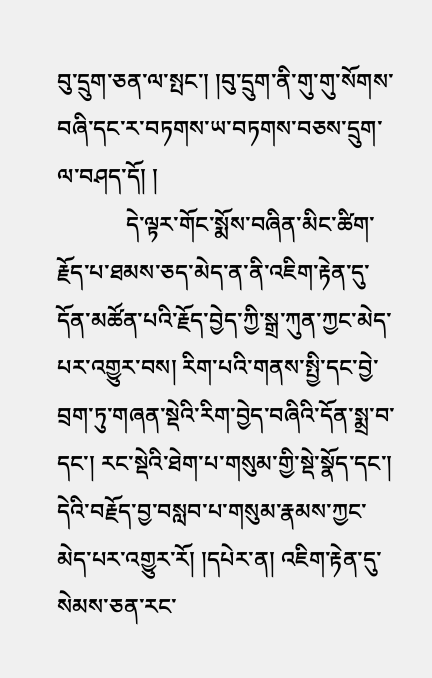བུ་དྲུག་ཅན་ལ་སྤང་། །བུ་དྲུག་ནི་གུ་གུ་སོགས་བཞི་དང་ར་བཏགས་ཡ་བཏགས་བཅས་དྲུག་ལ་བཤད་དོ། །
            དེ་ལྟར་གོང་སྨོས་བཞིན་མིང་ཚིག་རྗོད་པ་ཐམས་ཅད་མེད་ན་ནི་འཇིག་རྟེན་དུ་དོན་མཚོན་པའི་རྗོད་བྱེད་ཀྱི་སྒྲ་ཀུན་ཀྱང་མེད་པར་འགྱུར་བས། རིག་པའི་གནས་སྤྱི་དང་བྱེ་བྲག་ཏུ་གཞན་སྡེའི་རིག་བྱེད་བཞིའི་དོན་སྨྲ་བ་དང་། རང་སྡེའི་ཐེག་པ་གསུམ་གྱི་སྡེ་སྣོད་དང་། དེའི་བརྗོད་བྱ་བསླབ་པ་གསུམ་རྣམས་ཀྱང་མེད་པར་འགྱུར་རོ། །དཔེར་ན། འཇིག་རྟེན་དུ་སེམས་ཅན་རང་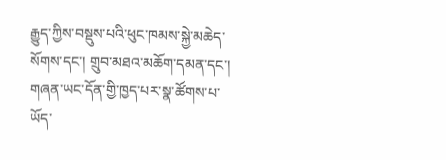རྒྱུད་ཀྱིས་བསྡུས་པའི་ཕུང་ཁམས་སྐྱེ་མཆེད་སོགས་དང་། གྲུབ་མཐའ་མཆོག་དམན་དང་། གཞན་ཡང་དོན་གྱི་ཁྱད་པར་སྣ་ཚོགས་པ་ཡོད་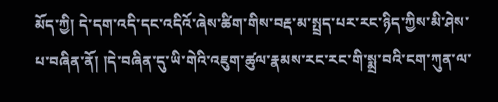མོད་ཀྱི། དེ་དག་འདི་དང་འདིའོ་ཞེས་ཚིག་གིས་བརྡ་མ་སྤྲད་པར་རང་ཉིད་ཀྱིས་མི་ཤེས་པ་བཞིན་ནོ། །དེ་བཞིན་དུ་ཡི་གེའི་འཇུག་ཚུལ་རྣམས་རང་རང་གི་སྨྲ་བའི་ངག་ཀུན་ལ་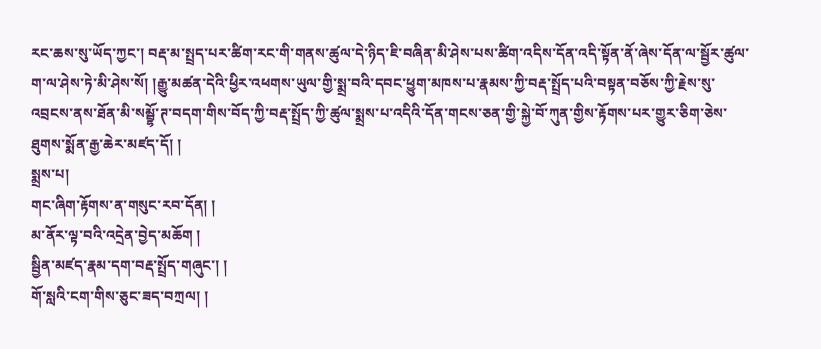རང་ཆས་སུ་ཡོད་ཀྱང་། བརྡ་མ་སྤྲད་པར་ཚིག་རང་གི་གནས་ཚུལ་དེ་ཉིད་ཇི་བཞིན་མི་ཤེས་པས་ཚིག་འདིས་དོན་འདི་སྟོན་ནོ་ཞེས་དོན་ལ་སྦྱོར་ཚུལ་ག་ལ་ཤེས་ཏེ་མི་ཤེས་སོ། །རྒྱུ་མཚན་དེའི་ཕྱིར་འཕགས་ཡུལ་གྱི་སྨྲ་བའི་དབང་ཕྱུག་མཁས་པ་རྣམས་ཀྱི་བརྡ་སྤྲོད་པའི་བསྟན་བཅོས་ཀྱི་རྗེས་སུ་འབྲངས་ནས་ཐོན་མི་སམྦྷོ་ཊ་བདག་གིས་བོད་ཀྱི་བརྡ་སྤྲོད་ཀྱི་ཚུལ་སྨྲས་པ་འདིའི་དོན་གངས་ཅན་གྱི་སྐྱེ་བོ་ཀུན་གྱིས་རྟོགས་པར་གྱུར་ཅིག་ཅེས་ཐུགས་སྨོན་རྒྱ་ཆེར་མཛད་དོ། །
སྨྲས་པ།
གང་ཞིག་རྟོགས་ན་གསུང་རབ་དོན། །
མ་ནོར་ལྟ་བའི་འདྲེན་བྱེད་མཆོག །
སྦྱིན་མཛད་རྣམ་དག་བརྡ་སྤྲོད་གཞུང་། །
གོ་སླའི་ངག་གིས་ཅུང་ཟད་བཀྲལ། །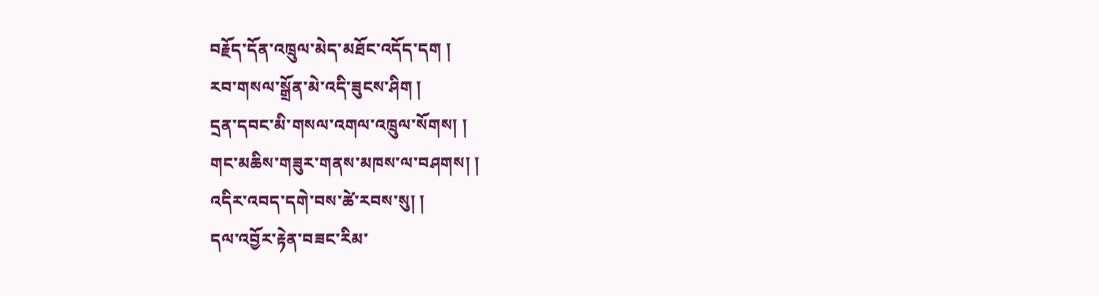བརྗོད་དོན་འཁྲུལ་མེད་མཐོང་འདོད་དག །
རབ་གསལ་སྒྲོན་མེ་འདི་ཟུངས་ཤིག །
དྲན་དབང་མི་གསལ་འགལ་འཁྲུལ་སོགས། །
གང་མཆིས་གཟུར་གནས་མཁས་ལ་བཤགས། །
འདིར་འབད་དགེ་བས་ཚེ་རབས་སུ། །
དལ་འབྱོར་རྟེན་བཟང་རིམ་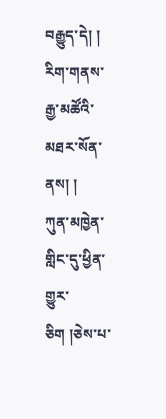བརྒྱུད་དེ། །
རིག་གནས་རྒྱ་མཚོའི་མཐར་སོན་ནས། །
ཀུན་མཁྱེན་གླིང་དུ་ཕྱིན་གྱུར་ཅིག །ཅེས་པ་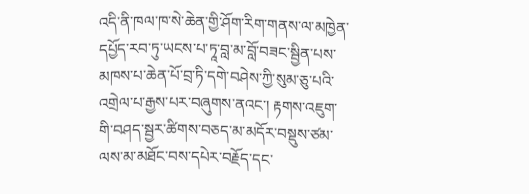འདི་ནི་ཁལ་ཁ་སེ་ཆེན་གྱི་ཤོག་རིག་གནས་ལ་མཁྱེན་དཔྱོད་རབ་ཏུ་ཡངས་པ་ཏཱ་བླ་མ་བློ་བཟང་སྦྱིན་པས་མཁས་པ་ཆེན་པོ་བྲ་ཏི་དགེ་བཤེས་ཀྱི་སུམ་ཅུ་པའི་འགྲེལ་པ་རྒྱས་པར་བཞུགས་ནའང་། རྟགས་འཇུག་གི་བཤད་སྦྱར་ཚིགས་བཅད་མ་མདོར་བསྡུས་ཙམ་ལས་མ་མཐོང་བས་དཔེར་བརྗོད་དང་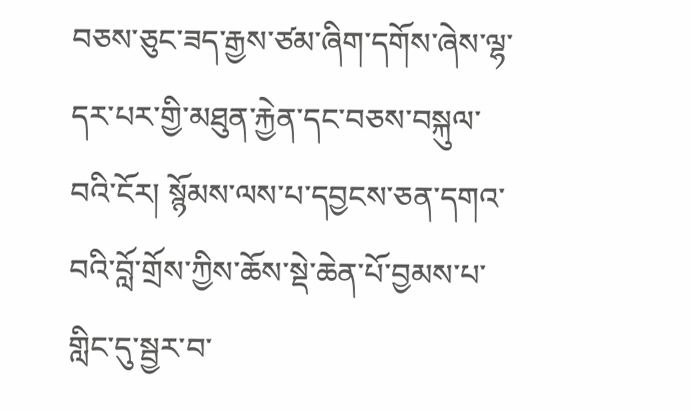བཅས་ཅུང་ཟད་རྒྱས་ཙམ་ཞིག་དགོས་ཞེས་ལྷ་དར་པར་གྱི་མཐུན་རྐྱེན་དང་བཅས་བསྐུལ་བའི་ངོར། སྙོམས་ལས་པ་དབྱངས་ཅན་དགའ་བའི་བློ་གྲོས་ཀྱིས་ཆོས་སྡེ་ཆེན་པོ་བྱམས་པ་གླིང་དུ་སྦྱར་བ་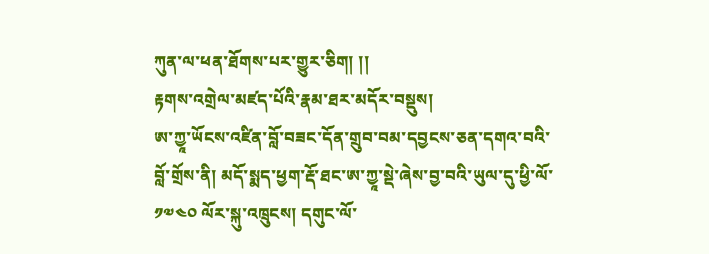ཀུན་ལ་ཕན་ཐོགས་པར་གྱུར་ཅིག། །།
རྟགས་འགྲེལ་མཛད་པོའི་རྣམ་ཐར་མདོར་བསྡུས།
ཨ་ཀྱཱ་ཡོངས་འཛིན་བློ་བཟང་དོན་གྲུབ་བམ་དབྱངས་ཅན་དགའ་བའི་བློ་གྲོས་ནི། མདོ་སྨད་ཕྱག་རྡོ་ཐང་ཨ་ཀྱཱ་སྡེ་ཞེས་བྱ་བའི་ཡུལ་དུ་ཕྱི་ལོ་ ༡༧༤༠ ལོར་སྐུ་འཁྲུངས། དགུང་ལོ་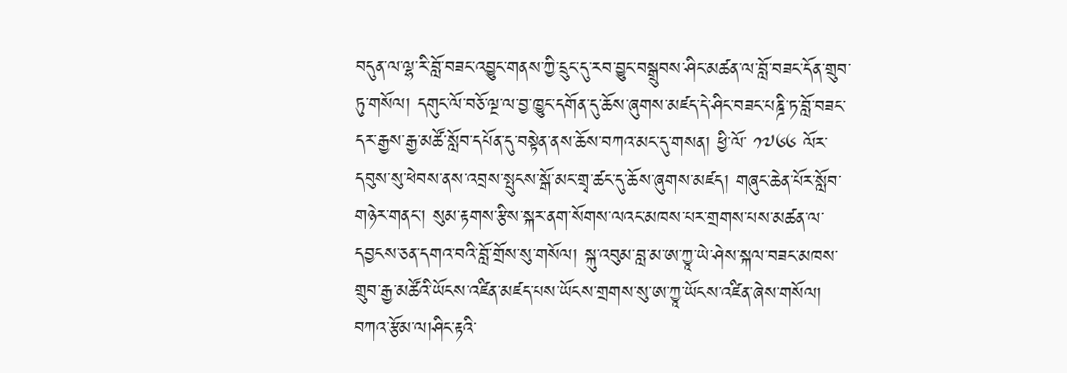བདུན་ལ་ལྷ་རི་བློ་བཟང་འབྱུང་གནས་ཀྱི་དྲུང་དུ་རབ་བྱུང་བསྒྲུབས་ཤིང་མཚན་ལ་བློ་བཟང་དོན་གྲུབ་ཏུ་གསོལ། དགུང་ལོ་བཅོ་ལྔ་ལ་བྱ་ཁྱུང་དགོན་དུ་ཆོས་ཞུགས་མཛད་དེ་ཤིང་བཟང་པཎྜི་ཏ་བློ་བཟང་དར་རྒྱས་རྒྱ་མཚོ་སློབ་དཔོན་དུ་བསྟེན་ནས་ཆོས་བཀའ་མང་དུ་གསན། ཕྱི་ལོ་ ༡༧༦༦ ལོར་དབུས་སུ་ཕེབས་ནས་འབྲས་སྤུངས་སྒོ་མང་གྲྭ་ཚང་དུ་ཆོས་ཞུགས་མཛད། གཞུང་ཆེན་པོར་སློབ་གཉེར་གནང་། སུམ་རྟགས་རྩིས་སྐར་ནག་སོགས་ལའང་མཁས་པར་གྲགས་པས་མཚན་ལ་དབྱངས་ཅན་དགའ་བའི་བློ་གྲོས་སུ་གསོལ། སྐུ་འབུམ་བླ་མ་ཨ་ཀྱཱ་ཡེ་ཤེས་སྐལ་བཟང་མཁས་གྲུབ་རྒྱ་མཚོའི་ཡོངས་འཛིན་མཛད་པས་ཡོངས་གྲགས་སུ་ཨ་ཀྱཱ་ཡོངས་འཛིན་ཞེས་གསོལ། བཀའ་རྩོམ་ལ།ཤིང་རྟའི་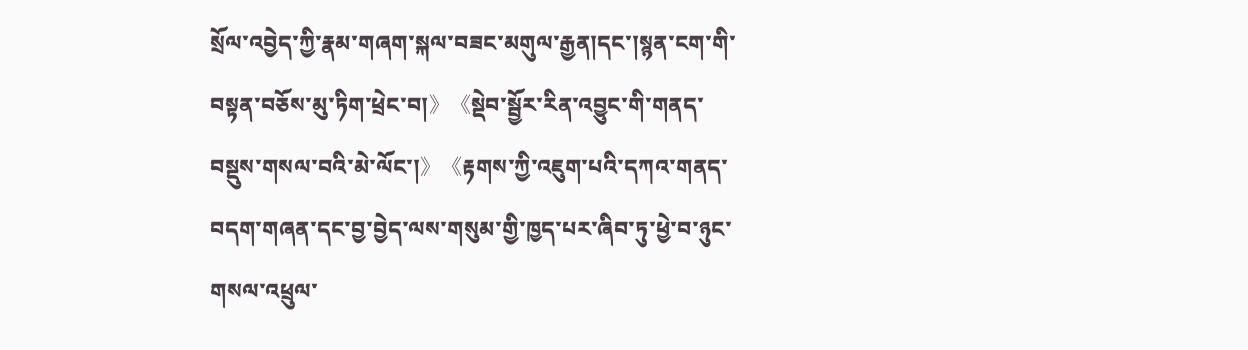སྲོལ་འབྱེད་ཀྱི་རྣམ་གཞག་སྐལ་བཟང་མགུལ་རྒྱན།དང་།སྙན་ངག་གི་བསྟན་བཅོས་མུ་ཏིག་ཕྲེང་བ།》《སྡེབ་སྦྱོར་རིན་འབྱུང་གི་གནད་བསྡུས་གསལ་བའི་མེ་ལོང་།》《རྟགས་ཀྱི་འཇུག་པའི་དཀའ་གནད་བདག་གཞན་དང་བྱ་བྱེད་ལས་གསུམ་གྱི་ཁྱད་པར་ཞིབ་ཏུ་ཕྱེ་བ་ཉུང་གསལ་འཕྲུལ་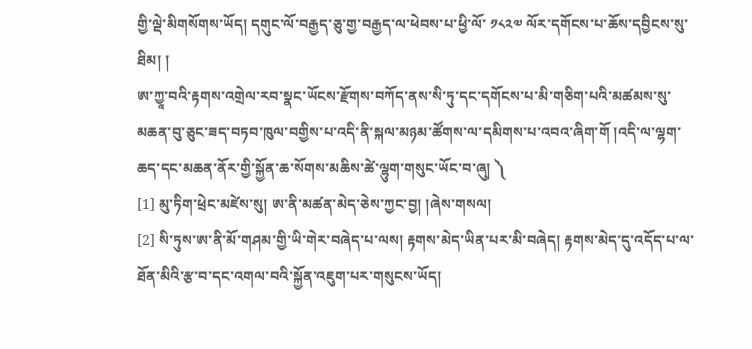གྱི་ལྡེ་མིགསོགས་ཡོད། དགུང་ལོ་བརྒྱད་ཅུ་གྱ་བརྒྱད་ལ་ཕེབས་པ་ཕྱི་ལོ་ ༡༨༢༧ ལོར་དགོངས་པ་ཆོས་དབྱིངས་སུ་ཐིམ། །
ཨ་ཀྱཱ་བའི་རྟགས་འགྲེལ་རབ་སྣང་ཡོངས་རྫོགས་བཀོད་ནས་སི་ཏུ་དང་དགོངས་པ་མི་གཅིག་པའི་མཚམས་སུ་མཆན་བུ་ཅུང་ཟད་བཏབ་ཁུལ་བགྱིས་པ་འདི་ནི་སྐལ་མཉམ་ཚོགས་ལ་དམིགས་པ་འབའ་ཞིག་གོ །འདི་ལ་ལྷག་ཆད་དང་མཆན་ནོར་གྱི་སྐྱོན་ཆ་སོགས་མཆིས་ཚེ་ལྷུག་གསུང་ཡོང་བ་ཞུ། ༽
[1] མུ་ཏིག་ཕྲེང་མཛེས་སུ། ཨ་ནི་མཚན་མེད་ཅེས་ཀྱང་བྱ། །ཞེས་གསལ།
[2] སི་ཏུས་ཨ་ནི་མོ་གཤམ་གྱི་ཡི་གེར་བཞེད་པ་ལས། རྟགས་མེད་ཡིན་པར་མི་བཞེད། རྟགས་མེད་དུ་འདོད་པ་ལ་ཐོན་མིའི་རྩ་བ་དང་འགལ་བའི་སྐྱོན་འཇུག་པར་གསུངས་ཡོད།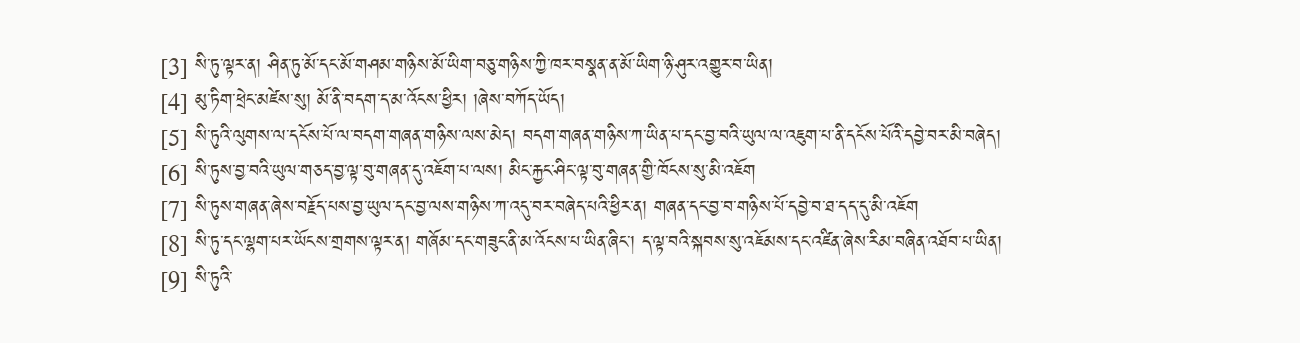[3] སི་ཏུ་ལྟར་ན། ཤིན་ཏུ་མོ་དང་མོ་གཤམ་གཉིས་མོ་ཡིག་བཅུ་གཉིས་ཀྱི་ཁར་བསྣན་ན་མོ་ཡིག་ཉི་ཤུར་འགྱུར་བ་ཡིན།
[4] མུ་ཏིག་ཕྲེང་མཛེས་སུ། མོ་ནི་བདག་ད་མ་འོངས་ཕྱིར། །ཞེས་བཀོད་ཡོད།
[5] སི་ཏུའི་ལུགས་ལ་དངོས་པོ་ལ་བདག་གཞན་གཉིས་ལས་མེད། བདག་གཞན་གཉིས་ཀ་ཡིན་པ་དང་བྱ་བའི་ཡུལ་ལ་འཇུག་པ་ནི་དངོས་པོའི་དབྱེ་བར་མི་བཞེད།
[6] སི་ཏུས་བྱ་བའི་ཡུལ་གཅད་བྱ་ལྟ་བུ་གཞན་དུ་འཇོག་པ་ལས། མིང་རྐྱང་ཤིང་ལྟ་བུ་གཞན་གྱི་ཁོངས་སུ་མི་འཇོག
[7] སི་ཏུས་གཞན་ཞེས་བརྗོད་པས་བྱ་ཡུལ་དང་བྱ་ལས་གཉིས་ཀ་འདུ་བར་བཞེད་པའི་ཕྱིར་ན། གཞན་དང་བྱ་བ་གཉིས་པོ་དབྱེ་བ་ཐ་དད་དུ་མི་འཇོག
[8] སི་ཏུ་དང་ལྷག་པར་ཡོངས་གྲགས་ལྟར་ན། གཞོམ་དང་གཟུང་ནི་མ་འོངས་པ་ཡིན་ཞིང་། ད་ལྟ་བའི་སྐབས་སུ་འཇོམས་དང་འཛིན་ཞེས་རིམ་བཞིན་འཐོབ་པ་ཡིན།
[9] སི་ཏུའི་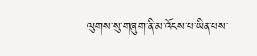ལུགས་སུ་གཞུག་ནི་མ་འོངས་པ་ཡིན་པས་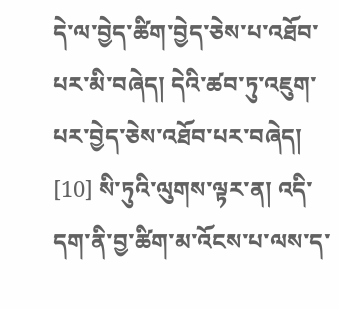དེ་ལ་བྱེད་ཚིག་བྱེད་ཅེས་པ་འཐོབ་པར་མི་བཞེད། དེའི་ཚབ་ཏུ་འཇུག་པར་བྱེད་ཅེས་འཐོབ་པར་བཞེད།
[10] སི་ཏུའི་ལུགས་ལྟར་ན། འདི་དག་ནི་བྱ་ཚིག་མ་འོངས་པ་ལས་ད་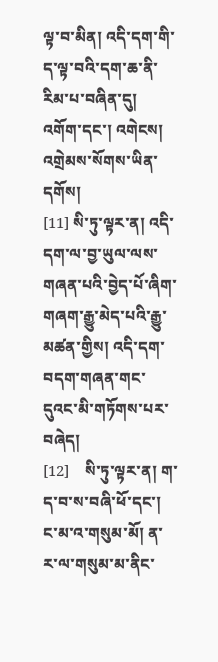ལྟ་བ་མིན། འདི་དག་གི་ད་ལྟ་བའི་དག་ཆ་ནི་རིམ་པ་བཞིན་དུ། འགོག་དང་། འགེངས། འགྲེམས་སོགས་ཡིན་དགོས།
[11] སི་ཏུ་ལྟར་ན། འདི་དག་ལ་བྱ་ཡུལ་ལས་གཞན་པའི་བྱེད་པོ་ཞིག་གཞག་རྒྱུ་མེད་པའི་རྒྱུ་མཚན་གྱིས། འདི་དག་བདག་གཞན་གང་དུའང་མི་གཏོགས་པར་བཞེད།
[12]    སི་ཏུ་ལྟར་ན། ག་ད་བ་ས་བཞི་ཕོ་དང་། ང་མ་འ་གསུམ་མོ། ན་ར་ལ་གསུམ་མ་ནིང་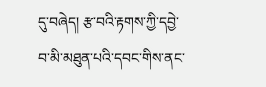དུ་བཞེད། རྩ་བའི་རྟགས་ཀྱི་དབྱེ་བ་མི་མཐུན་པའི་དབང་གིས་ནང་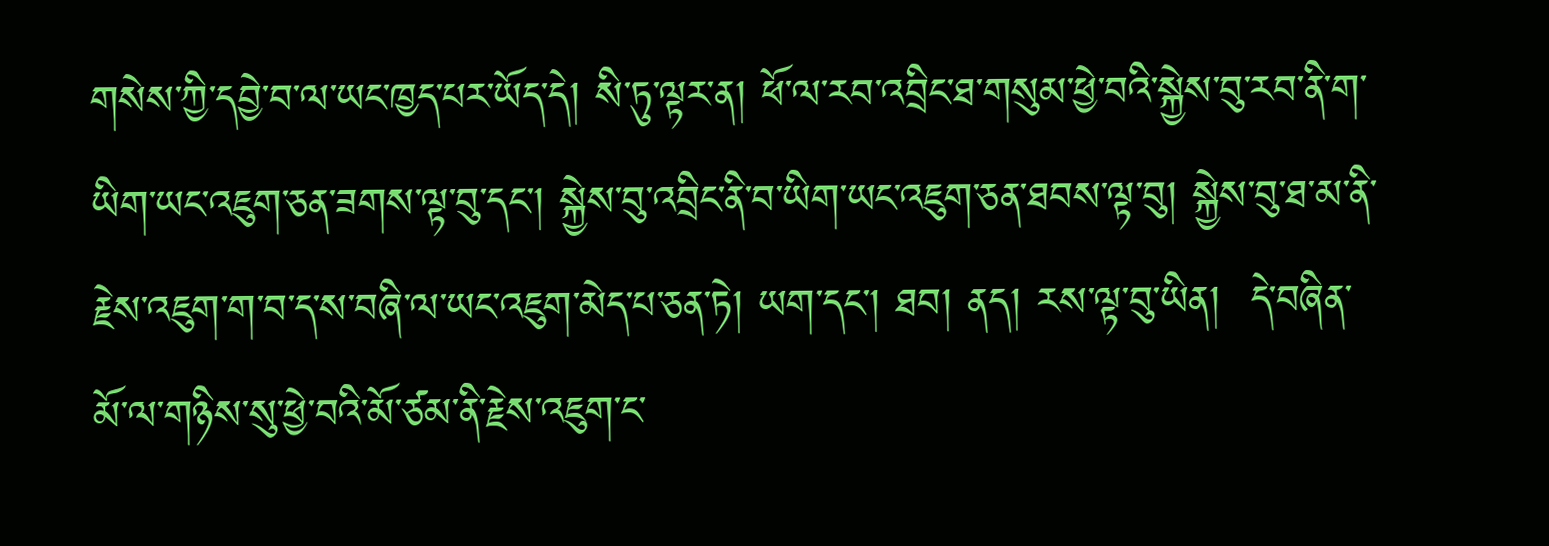གསེས་ཀྱི་དབྱེ་བ་ལ་ཡང་ཁྱད་པར་ཡོད་དེ། སི་ཏུ་ལྟར་ན། ཕོ་ལ་རབ་འབྲིང་ཐ་གསུམ་ཕྱེ་བའི་སྐྱེས་བུ་རབ་ནི་ག་ཡིག་ཡང་འཇུག་ཅན་ཟགས་ལྟ་བུ་དང་། སྐྱེས་བུ་འབྲིང་ནི་བ་ཡིག་ཡང་འཇུག་ཅན་ཐབས་ལྟ་བུ། སྐྱེས་བུ་ཐ་མ་ནི་རྗེས་འཇུག་ག་བ་ད་ས་བཞི་ལ་ཡང་འཇུག་མེད་པ་ཅན་ཏེ། ཡག་དང་། ཐབ། ནད། རས་ལྟ་བུ་ཡིན།  དེ་བཞིན་མོ་ལ་གཉིས་སུ་ཕྱེ་བའི་མོ་ཙམ་ནི་རྗེས་འཇུག་ང་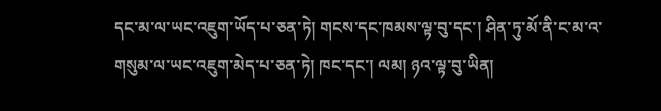དང་མ་ལ་ཡང་འཇུག་ཡོད་པ་ཅན་ཏེ། གངས་དང་ཁམས་ལྟ་བུ་དང་། ཤིན་ཏུ་མོ་ནི་ང་མ་འ་གསུམ་ལ་ཡང་འཇུག་མེད་པ་ཅན་ཏེ། ཁང་དང་། ལམ། ཉའ་ལྟ་བུ་ཡིན།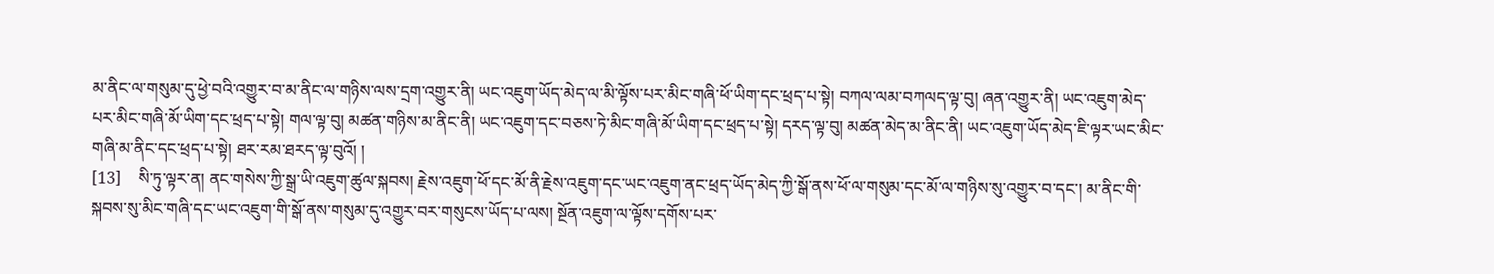མ་ནིང་ལ་གསུམ་དུ་ཕྱེ་བའི་འགྱུར་བ་མ་ནིང་ལ་གཉིས་ལས་དྲག་འགྱུར་ནི། ཡང་འཇུག་ཡོད་མེད་ལ་མི་ལྟོས་པར་མིང་གཞི་ཕོ་ཡིག་དང་ཕྲད་པ་སྟེ། བཀལ་ལམ་བཀལད་ལྟ་བུ། ཞན་འགྱུར་ནི། ཡང་འཇུག་མེད་པར་མིང་གཞི་མོ་ཡིག་དང་ཕྲད་པ་སྟེ། གལ་ལྟ་བུ། མཚན་གཉིས་མ་ནིང་ནི། ཡང་འཇུག་དང་བཅས་ཏེ་མིང་གཞི་མོ་ཡིག་དང་ཕྲད་པ་སྟེ། དརད་ལྟ་བུ། མཚན་མེད་མ་ནིང་ནི། ཡང་འཇུག་ཡོད་མེད་ཇི་ལྟར་ཡང་མིང་གཞི་མ་ནིང་དང་ཕྲད་པ་སྟེ། ཐར་རམ་ཐརད་ལྟ་བུའོ། །
[13]    སི་ཏུ་ལྟར་ན། ནང་གསེས་ཀྱི་སྒྲ་ཡི་འཇུག་ཚུལ་སྐབས། རྗེས་འཇུག་ཕོ་དང་མོ་ནི་རྗེས་འཇུག་དང་ཡང་འཇུག་ནང་ཕྲད་ཡོད་མེད་ཀྱི་སྒོ་ནས་ཕོ་ལ་གསུམ་དང་མོ་ལ་གཉིས་སུ་འགྱུར་བ་དང་། མ་ནིང་གི་སྐབས་སུ་མིང་གཞི་དང་ཡང་འཇུག་གི་སྒོ་ནས་གསུམ་དུ་འགྱུར་བར་གསུངས་ཡོད་པ་ལས། སྔོན་འཇུག་ལ་ལྟོས་དགོས་པར་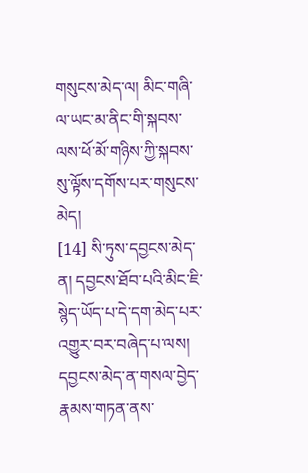གསུངས་མེད་ལ། མིང་གཞི་ལ་ཡང་མ་ནིང་གི་སྐབས་ལས་ཕོ་མོ་གཉིས་ཀྱི་སྐབས་སུ་ལྟོས་དགོས་པར་གསུངས་མེད།
[14] སི་ཏུས་དབྱངས་མེད་ན། དབྱངས་ཐོབ་པའི་མིང་ཇི་སྙེད་ཡོད་པ་དེ་དག་མེད་པར་འགྱུར་བར་བཞེད་པ་ལས། དབྱངས་མེད་ན་གསལ་བྱེད་རྣམས་གཏན་ནས་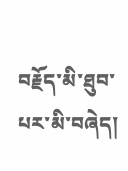བརྗོད་མི་ཐུབ་པར་མི་བཞེད།